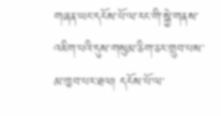གཞན་ཡང་དངོས་པོ་ལ་རང་གི་སྐྱེ་གནས་འཇིག་པའི་དུས་གསུམ་ཅིག་ཅར་གྲུབ་པས་མ་ཁྱབ་པར་ཐལ། དངོས་པོ་ལ་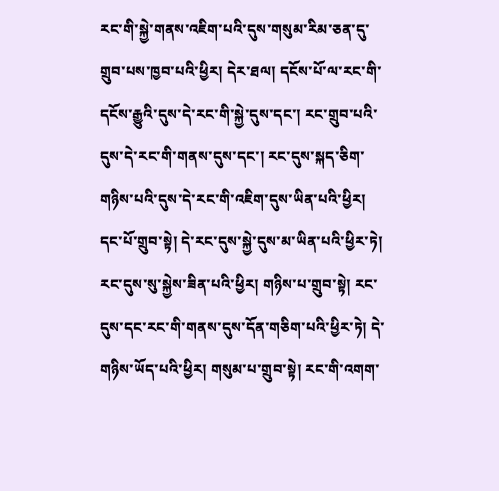རང་གི་སྐྱེ་གནས་འཇིག་པའི་དུས་གསུམ་རིམ་ཅན་དུ་གྲུབ་པས་ཁྱབ་པའི་ཕྱིར། དེར་ཐལ། དངོས་པོ་ལ་རང་གི་དངོས་རྒྱུའི་དུས་དེ་རང་གི་སྐྱེ་དུས་དང་། རང་གྲུབ་པའི་དུས་དེ་རང་གི་གནས་དུས་དང་། རང་དུས་སྐད་ཅིག་གཉིས་པའི་དུས་དེ་རང་གི་འཇིག་དུས་ཡིན་པའི་ཕྱིར། དང་པོ་གྲུབ་སྟེ། དེ་རང་དུས་སྐྱེ་དུས་མ་ཡིན་པའི་ཕྱིར་ཏེ། རང་དུས་སུ་སྐྱེས་ཟིན་པའི་ཕྱིར། གཉིས་པ་གྲུབ་སྟེ། རང་དུས་དང་རང་གི་གནས་དུས་དོན་གཅིག་པའི་ཕྱིར་ཏེ། དེ་གཉིས་ཡོད་པའི་ཕྱིར། གསུམ་པ་གྲུབ་སྟེ། རང་གི་འགག་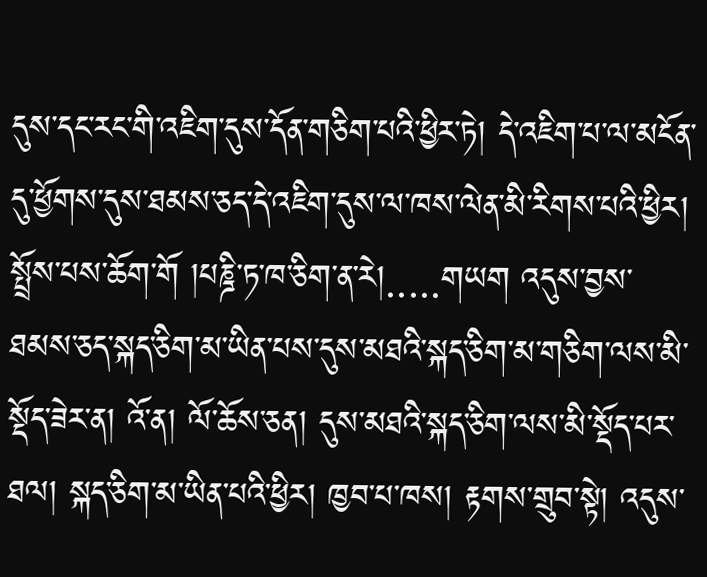དུས་དང་རང་གི་འཇིག་དུས་དོན་གཅིག་པའི་ཕྱིར་ཏེ། དེ་འཇིག་པ་ལ་མངོན་དུ་ཕྱོགས་དུས་ཐམས་ཅད་དེ་འཇིག་དུས་ལ་ཁས་ལེན་མི་རིགས་པའི་ཕྱིར། སྤྲོས་པས་ཆོག་གོ །པཎྜི་ཏ་ཁ་ཅིག་ན་རེ།.....གཡག འདུས་བྱས་ཐམས་ཅད་སྐད་ཅིག་མ་ཡིན་པས་དུས་མཐའི་སྐད་ཅིག་མ་གཅིག་ལས་མི་སྡོད་ཟེར་ན། འོ་ན། ལོ་ཆོས་ཅན། དུས་མཐའི་སྐད་ཅིག་ལས་མི་སྡོད་པར་ཐལ། སྐད་ཅིག་མ་ཡིན་པའི་ཕྱིར། ཁྱབ་པ་ཁས། རྟགས་གྲུབ་སྟེ། འདུས་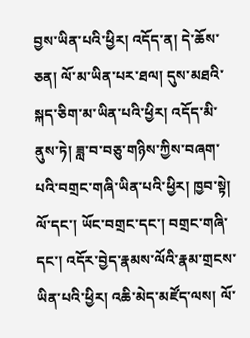བྱས་ཡིན་པའི་ཕྱིར། འདོད་ན། དེ་ཆོས་ཅན། ལོ་མ་ཡིན་པར་ཐལ། དུས་མཐའི་སྐད་ཅིག་མ་ཡིན་པའི་ཕྱིར། འདོད་མི་ནུས་ཏེ། ཟླ་བ་བཅུ་གཉིས་ཀྱིས་བཞག་པའི་བགྲང་གཞི་ཡིན་པའི་ཕྱིར། ཁྱབ་སྟེ། ལོ་དང་། ཡོང་བགྲང་དང་། བགྲང་གཞི་དང་། འདོར་བྱེད་རྣམས་ལོའི་རྣམ་གྲངས་ཡིན་པའི་ཕྱིར། འཆི་མེད་མཛོད་ལས། ལོ་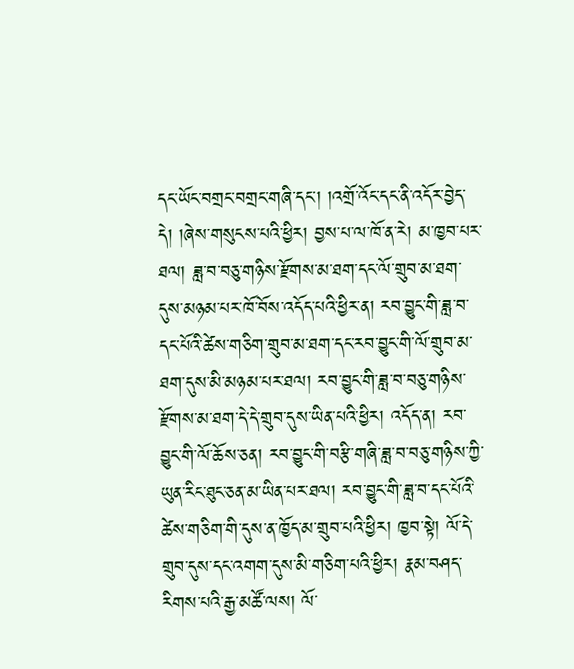དང་ཡོང་བགྲང་བགྲང་གཞི་དང་། །འགྲོ་འོང་དང་ནི་འདོར་བྱེད་དེ། །ཞེས་གསུངས་པའི་ཕྱིར། བྱས་པ་ལ་ཁོ་ན་རེ། མ་ཁྱབ་པར་ཐལ། ཟླ་བ་བཅུ་གཉིས་རྫོགས་མ་ཐག་དང་ལོ་གྲུབ་མ་ཐག་དུས་མཉམ་པར་ཁོ་བོས་འདོད་པའི་ཕྱིར་ན། རབ་བྱུང་གི་ཟླ་བ་དང་པོའི་ཚེས་གཅིག་གྲུབ་མ་ཐག་དང་རབ་བྱུང་གི་ལོ་གྲུབ་མ་ཐག་དུས་མི་མཉམ་པར་ཐལ། རབ་བྱུང་གི་ཟླ་བ་བཅུ་གཉིས་རྫོགས་མ་ཐག་དེ་དེ་གྲུབ་དུས་ཡིན་པའི་ཕྱིར། འདོད་ན། རབ་བྱུང་གི་ལོ་ཆོས་ཅན། རབ་བྱུང་གི་བརྩི་གཞི་ཟླ་བ་བཅུ་གཉིས་ཀྱི་ཡུན་རིང་ཐུང་ཅན་མ་ཡིན་པར་ཐལ། རབ་བྱུང་གི་ཟླ་བ་དང་པོའི་ཚེས་གཅིག་གི་དུས་ན་ཁྱོད་མ་གྲུབ་པའི་ཕྱིར། ཁྱབ་སྟེ། ལོ་དེ་གྲུབ་དུས་དང་འགག་དུས་མི་གཅིག་པའི་ཕྱིར། རྣམ་བཤད་རིགས་པའི་རྒྱ་མཚོ་ལས། ལོ་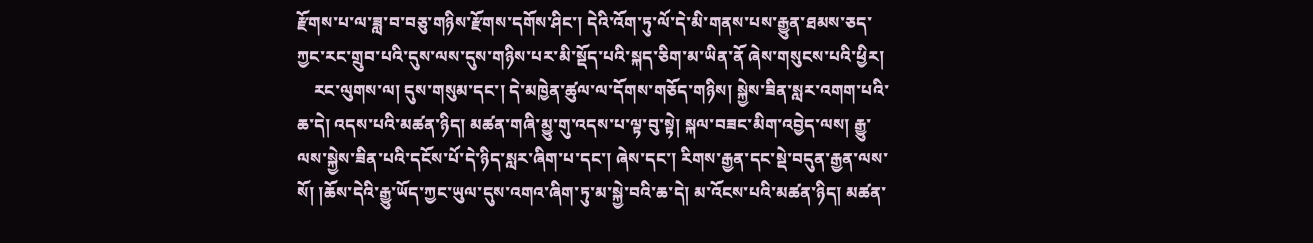རྫོགས་པ་ལ་ཟླ་བ་བཅུ་གཉིས་རྫོགས་དགོས་ཤིང་། དེའི་འོག་ཏུ་ལོ་དེ་མི་གནས་པས་རྒྱུན་ཐམས་ཅད་ཀྱང་རང་གྲུབ་པའི་དུས་ལས་དུས་གཉིས་པར་མི་སྡོད་པའི་སྐད་ཅིག་མ་ཡིན་ནོ ཞེས་གསུངས་པའི་ཕྱིར།
    རང་ལུགས་ལ། དུས་གསུམ་དང་། དེ་མཁྱེན་ཚུལ་ལ་དོགས་གཅོད་གཉིས། སྐྱེས་ཟིན་སླར་འགག་པའི་ཆ་དེ། འདས་པའི་མཚན་ཉིད། མཚན་གཞི་མྱུ་གུ་འདས་པ་ལྟ་བུ་སྟེ། སྐལ་བཟང་མིག་འབྱེད་ལས། རྒྱུ་ལས་སྐྱེས་ཟིན་པའི་དངོས་པོ་དེ་ཉིད་སླར་ཞིག་པ་དང་། ཞེས་དང་། རིགས་རྒྱན་དང་སྡེ་བདུན་རྒྱན་ལས་སོ། །ཆོས་དེའི་རྒྱུ་ཡོད་ཀྱང་ཡུལ་དུས་འགའ་ཞིག་ཏུ་མ་སྐྱེ་བའི་ཆ་དེ། མ་འོངས་པའི་མཚན་ཉིད། མཚན་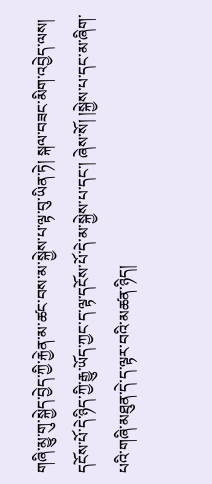གཞི་མྱུ་གུ་སྐྱེད་བྱེད་ཀྱི་རྐྱེན་མ་ཚང་བས་མ་སྐྱེས་པ་ལྟ་བུ་ཡིན་ཏེ། སྐལ་བཟང་མིག་འབྱེད་ལས། དངོས་པོ་དེ་ཉིད་ཀྱི་རྒྱུ་ཡོད་ཀྱང་ད་ལྟ་དངོས་པོ་དེ་མ་སྐྱེས་པ་དང་། ཞེས་སོ། །སྐྱེས་པ་དང་མ་ཞིག་པའི་གཞི་མཐུན་དེ་ད་ལྟར་བའི་མཚན་ཉིད།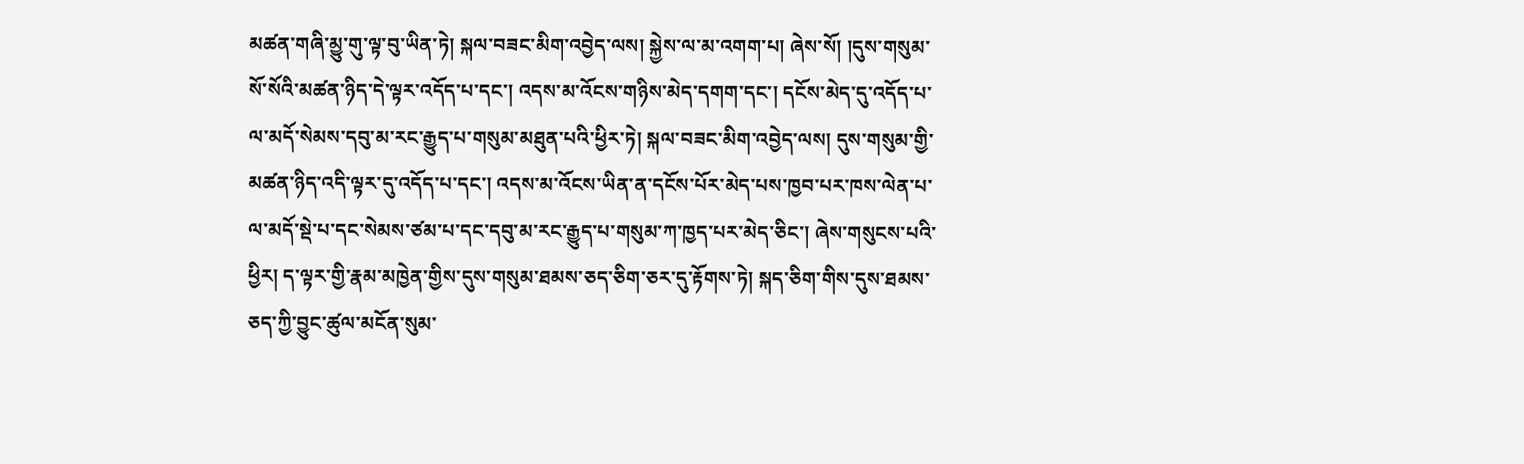མཚན་གཞི་མྱུ་གུ་ལྟ་བུ་ཡིན་ཏེ། སྐལ་བཟང་མིག་འབྱེད་ལས། སྐྱེས་ལ་མ་འགག་པ། ཞེས་སོ། །དུས་གསུམ་སོ་སོའི་མཚན་ཉིད་དེ་ལྟར་འདོད་པ་དང་། འདས་མ་འོངས་གཉིས་མེད་དགག་དང་། དངོས་མེད་དུ་འདོད་པ་ལ་མདོ་སེམས་དབུ་མ་རང་རྒྱུད་པ་གསུམ་མཐུན་པའི་ཕྱིར་ཏེ། སྐལ་བཟང་མིག་འབྱེད་ལས། དུས་གསུམ་གྱི་མཚན་ཉིད་འདི་ལྟར་དུ་འདོད་པ་དང་། འདས་མ་འོངས་ཡིན་ན་དངོས་པོར་མེད་པས་ཁྱབ་པར་ཁས་ལེན་པ་ལ་མདོ་སྡེ་པ་དང་སེམས་ཙམ་པ་དང་དབུ་མ་རང་རྒྱུད་པ་གསུམ་ཀ་ཁྱད་པར་མེད་ཅིང་། ཞེས་གསུངས་པའི་ཕྱིར། ད་ལྟར་གྱི་རྣམ་མཁྱེན་གྱིས་དུས་གསུམ་ཐམས་ཅད་ཅིག་ཅར་དུ་རྟོགས་ཏེ། སྐད་ཅིག་གིས་དུས་ཐམས་ཅད་ཀྱི་བྱུང་ཚུལ་མངོན་སུམ་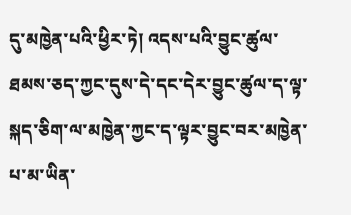དུ་མཁྱེན་པའི་ཕྱིར་ཏེ། འདས་པའི་བྱུང་ཚུལ་ཐམས་ཅད་ཀྱང་དུས་དེ་དང་དེར་བྱུང་ཚུལ་ད་ལྟ་སྐད་ཅིག་ལ་མཁྱེན་ཀྱང་ད་ལྟར་བྱུང་བར་མཁྱེན་པ་མ་ཡིན་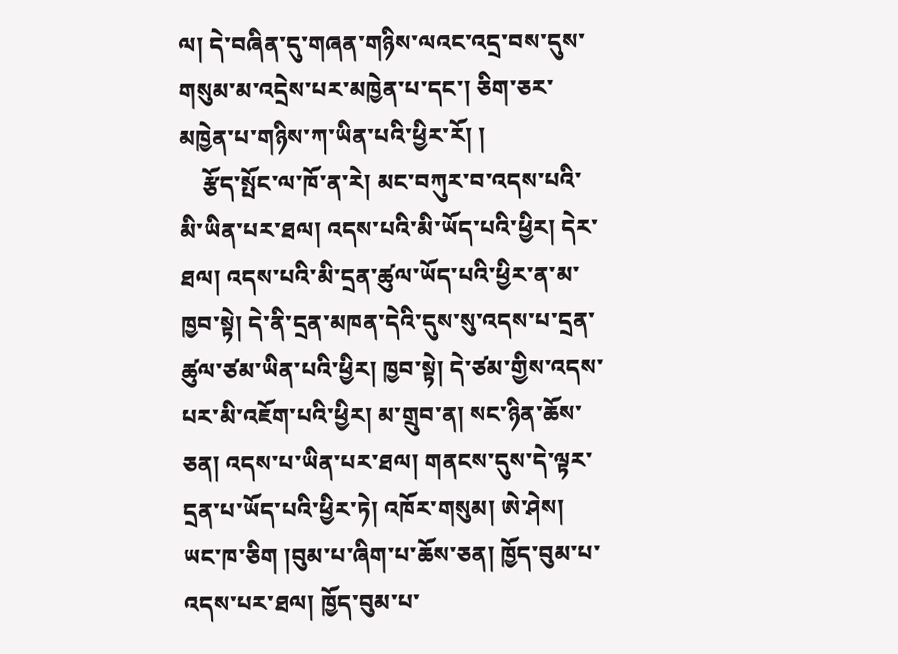ལ། དེ་བཞིན་དུ་གཞན་གཉིས་ལའང་འདྲ་བས་དུས་གསུམ་མ་འདྲེས་པར་མཁྱེན་པ་དང་། ཅིག་ཅར་མཁྱེན་པ་གཉིས་ཀ་ཡིན་པའི་ཕྱིར་རོ། །
    རྩོད་སྤོང་ལ་ཁོ་ན་རེ། མང་བཀུར་བ་འདས་པའི་མི་ཡིན་པར་ཐལ། འདས་པའི་མི་ཡོད་པའི་ཕྱིར། དེར་ཐལ། འདས་པའི་མི་དྲན་ཚུལ་ཡོད་པའི་ཕྱིར་ན་མ་ཁྱབ་སྟེ། དེ་ནི་དྲན་མཁན་དེའི་དུས་སུ་འདས་པ་དྲན་ཚུལ་ཙམ་ཡིན་པའི་ཕྱིར། ཁྱབ་སྟེ། དེ་ཙམ་གྱིས་འདས་པར་མི་འཇོག་པའི་ཕྱིར། མ་གྲུབ་ན། སང་ཉིན་ཆོས་ཅན། འདས་པ་ཡིན་པར་ཐལ། གནངས་དུས་དེ་ལྟར་དྲན་པ་ཡོད་པའི་ཕྱིར་ཏེ། འཁོར་གསུམ། ཨེ་ཤེས། ཡང་ཁ་ཅིག །བུམ་པ་ཞིག་པ་ཆོས་ཅན། ཁྱོད་བུམ་པ་འདས་པར་ཐལ། ཁྱོད་བུམ་པ་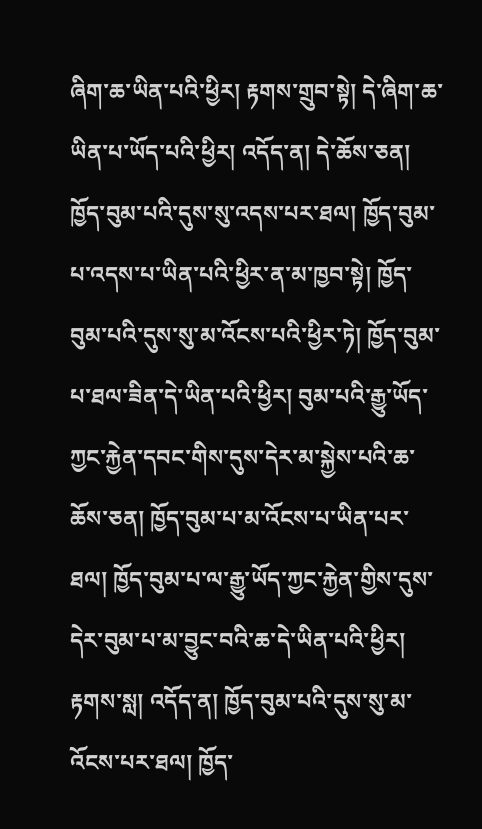ཞིག་ཆ་ཡིན་པའི་ཕྱིར། རྟགས་གྲུབ་སྟེ། དེ་ཞིག་ཆ་ཡིན་པ་ཡོད་པའི་ཕྱིར། འདོད་ན། དེ་ཆོས་ཅན། ཁྱོད་བུམ་པའི་དུས་སུ་འདས་པར་ཐལ། ཁྱོད་བུམ་པ་འདས་པ་ཡིན་པའི་ཕྱིར་ན་མ་ཁྱབ་སྟེ། ཁྱོད་བུམ་པའི་དུས་སུ་མ་འོངས་པའི་ཕྱིར་ཏེ། ཁྱོད་བུམ་པ་ཐལ་ཟིན་དེ་ཡིན་པའི་ཕྱིར། བུམ་པའི་རྒྱུ་ཡོད་ཀྱང་རྐྱེན་དབང་གིས་དུས་དེར་མ་སྐྱེས་པའི་ཆ་ཆོས་ཅན། ཁྱོད་བུམ་པ་མ་འོངས་པ་ཡིན་པར་ཐལ། ཁྱོད་བུམ་པ་ལ་རྒྱུ་ཡོད་ཀྱང་རྐྱེན་གྱིས་དུས་དེར་བུམ་པ་མ་བྱུང་བའི་ཆ་དེ་ཡིན་པའི་ཕྱིར། རྟགས་སླ། འདོད་ན། ཁྱོད་བུམ་པའི་དུས་སུ་མ་འོངས་པར་ཐལ། ཁྱོད་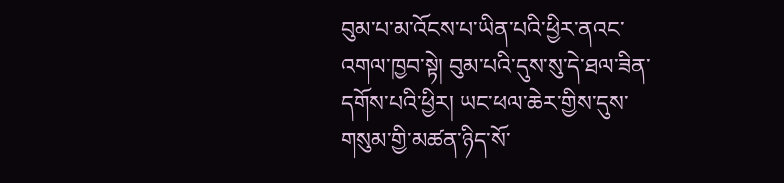བུམ་པ་མ་འོངས་པ་ཡིན་པའི་ཕྱིར་ནའང་འགལ་ཁྱབ་སྟེ། བུམ་པའི་དུས་སུ་དེ་ཐལ་ཟིན་དགོས་པའི་ཕྱིར། ཡང་ཕལ་ཆེར་གྱིས་དུས་གསུམ་གྱི་མཚན་ཉིད་སོ་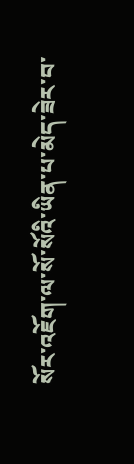སོར་འཇོག་ལ་སོ་སོའི་ཡིན་པ་མེད་ཟེར་བ་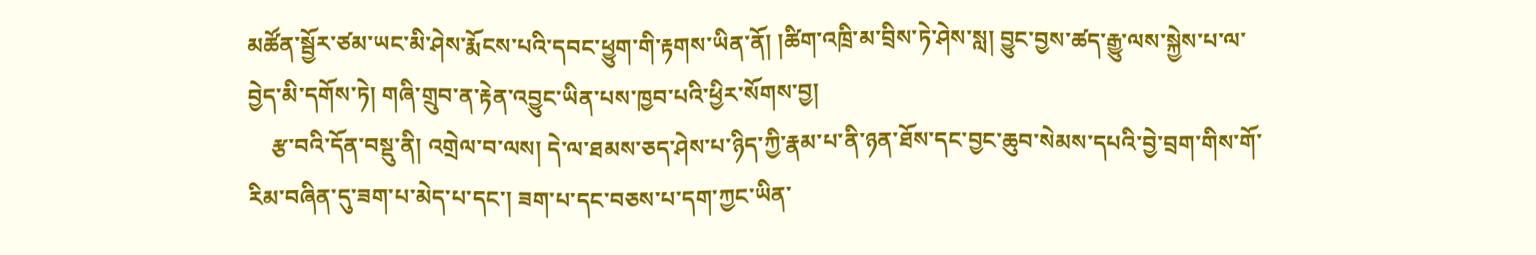མཚོན་སྦྱོར་ཙམ་ཡང་མི་ཤེས་རྨོངས་པའི་དབང་ཕྱུག་གི་རྟགས་ཡིན་ནོ། །ཚིག་འཁྲི་མ་བྲིས་ཏེ་ཤེས་སླ། བྱུང་བྱས་ཚད་རྒྱུ་ལས་སྐྱེས་པ་ལ་བྱེད་མི་དགོས་ཏེ། གཞི་གྲུབ་ན་རྟེན་འབྱུང་ཡིན་པས་ཁྱབ་པའི་ཕྱིར་སོགས་བྱ།
    རྩ་བའི་དོན་བསྡུ་ནི། འགྲེལ་བ་ལས། དེ་ལ་ཐམས་ཅད་ཤེས་པ་ཉིད་ཀྱི་རྣམ་པ་ནི་ཉན་ཐོས་དང་བྱང་ཆུབ་སེམས་དཔའི་བྱེ་བྲག་གིས་གོ་རིམ་བཞིན་དུ་ཟག་པ་མེད་པ་དང་། ཟག་པ་དང་བཅས་པ་དག་ཀྱང་ཡིན་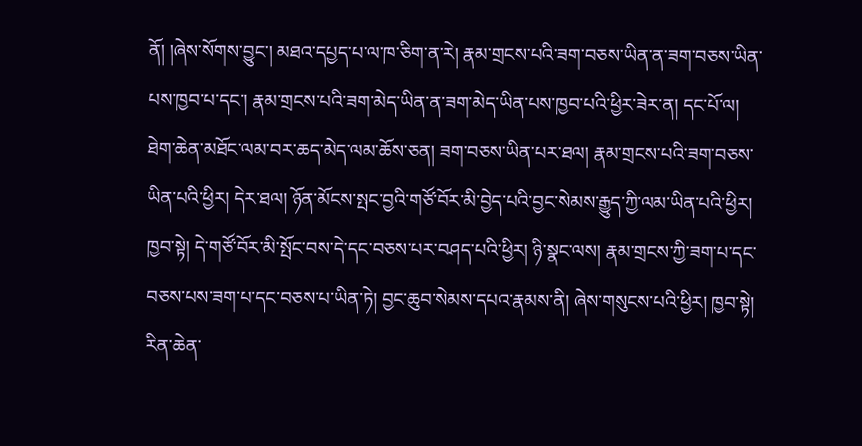ནོ། །ཞེས་སོགས་བྱུང་། མཐའ་དཔྱད་པ་ལ་ཁ་ཅིག་ན་རེ། རྣམ་གྲངས་པའི་ཟག་བཅས་ཡིན་ན་ཟག་བཅས་ཡིན་པས་ཁྱབ་པ་དང་། རྣམ་གྲངས་པའི་ཟག་མེད་ཡིན་ན་ཟག་མེད་ཡིན་པས་ཁྱབ་པའི་ཕྱིར་ཟེར་ན། དང་པོ་ལ། ཐེག་ཆེན་མཐོང་ལམ་བར་ཆད་མེད་ལམ་ཆོས་ཅན། ཟག་བཅས་ཡིན་པར་ཐལ། རྣམ་གྲངས་པའི་ཟག་བཅས་ཡིན་པའི་ཕྱིར། དེར་ཐལ། ཉོན་མོངས་སྤང་བྱའི་གཙོ་བོར་མི་བྱེད་པའི་བྱང་སེམས་རྒྱུད་ཀྱི་ལམ་ཡིན་པའི་ཕྱིར། ཁྱབ་སྟེ། དེ་གཙོ་བོར་མི་སྤོང་བས་དེ་དང་བཅས་པར་བཤད་པའི་ཕྱིར། ཉི་སྣང་ལས། རྣམ་གྲངས་ཀྱི་ཟག་པ་དང་བཅས་པས་ཟག་པ་དང་བཅས་པ་ཡིན་ཏེ། བྱང་ཆུབ་སེམས་དཔའ་རྣམས་ནི། ཞེས་གསུངས་པའི་ཕྱིར། ཁྱབ་སྟེ། རིན་ཆེན་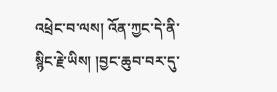འཕྲེང་བ་ལས། འོན་ཀྱང་དེ་ནི་སྙིང་རྗེ་ཡིས། །བྱང་ཆུབ་བར་དུ་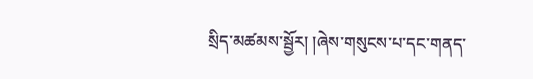སྲིད་མཚམས་སྦྱོར། །ཞེས་གསུངས་པ་དང་གནད་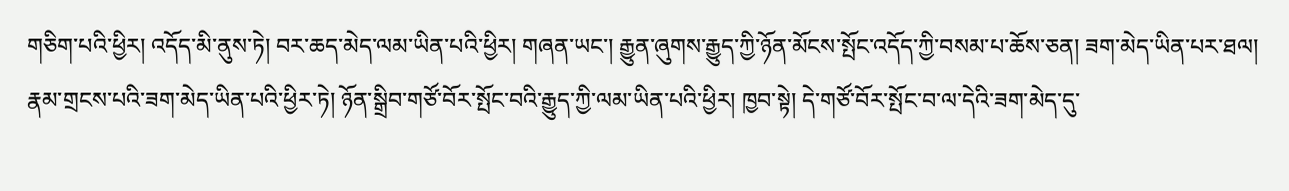གཅིག་པའི་ཕྱིར། འདོད་མི་ནུས་ཏེ། བར་ཆད་མེད་ལམ་ཡིན་པའི་ཕྱིར། གཞན་ཡང་། རྒྱུན་ཞུགས་རྒྱུད་ཀྱི་ཉོན་མོངས་སྤོང་འདོད་ཀྱི་བསམ་པ་ཆོས་ཅན། ཟག་མེད་ཡིན་པར་ཐལ། རྣམ་གྲངས་པའི་ཟག་མེད་ཡིན་པའི་ཕྱིར་ཏེ། ཉོན་སྒྲིབ་གཙོ་བོར་སྤོང་བའི་རྒྱུད་ཀྱི་ལམ་ཡིན་པའི་ཕྱིར། ཁྱབ་སྟེ། དེ་གཙོ་བོར་སྤོང་བ་ལ་དེའི་ཟག་མེད་དུ་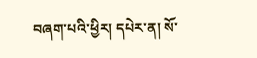བཞག་པའི་ཕྱིར། དཔེར་ན། སོ་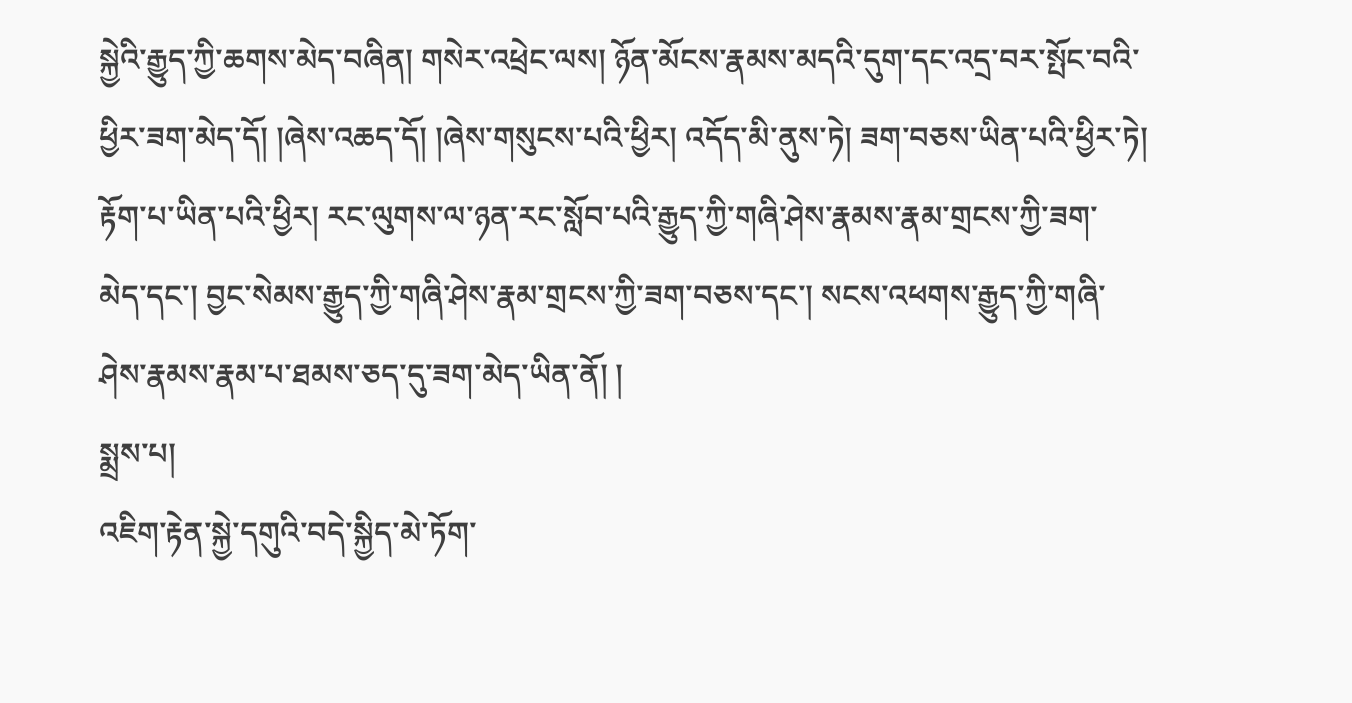སྐྱེའི་རྒྱུད་ཀྱི་ཆགས་མེད་བཞིན། གསེར་འཕྲེང་ལས། ཉོན་མོངས་རྣམས་མདའི་དུག་དང་འདྲ་བར་སྤོང་བའི་ཕྱིར་ཟག་མེད་དོ། །ཞེས་འཆད་དོ། །ཞེས་གསུངས་པའི་ཕྱིར། འདོད་མི་ནུས་ཏེ། ཟག་བཅས་ཡིན་པའི་ཕྱིར་ཏེ། རྟོག་པ་ཡིན་པའི་ཕྱིར། རང་ལུགས་ལ་ཉན་རང་སློབ་པའི་རྒྱུད་ཀྱི་གཞི་ཤེས་རྣམས་རྣམ་གྲངས་ཀྱི་ཟག་མེད་དང་། བྱང་སེམས་རྒྱུད་ཀྱི་གཞི་ཤེས་རྣམ་གྲངས་ཀྱི་ཟག་བཅས་དང་། སངས་འཕགས་རྒྱུད་ཀྱི་གཞི་ཤེས་རྣམས་རྣམ་པ་ཐམས་ཅད་དུ་ཟག་མེད་ཡིན་ནོ། །
སྨྲས་པ།
འཇིག་རྟེན་སྐྱེ་དགུའི་བདེ་སྐྱིད་མེ་ཏོག་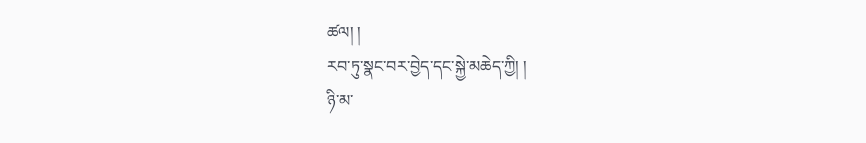ཚལ། །
རབ་ཏུ་སྣང་བར་བྱེད་དང་སྐྱེ་མཆེད་ཀྱི། །
ཉི་མ་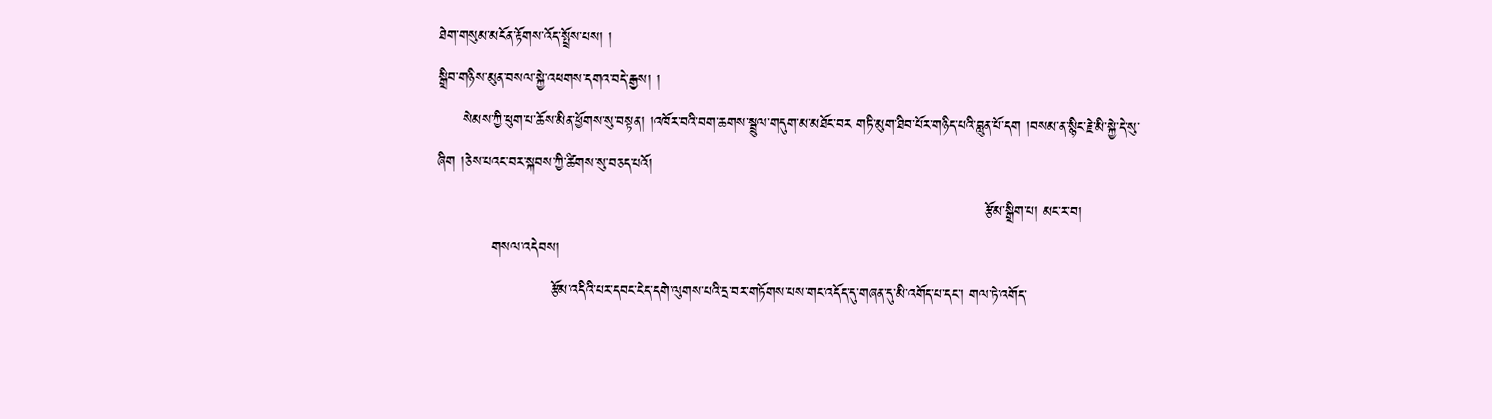ཐེག་གསུམ་མངོན་རྟོགས་འོད་སྤྲོས་པས། །
སྒྲིབ་གཉིས་མུན་བསལ་སྐྱེ་འཕགས་དགའ་བདེ་རྒྱས། །
     སེམས་ཀྱི་ཕུག་པ་ཆོས་མིན་ཕྱོགས་སུ་བསྟན། །འཁོར་བའི་བག་ཆགས་སྦྲུལ་གདུག་མ་མཐོང་བར གཏི་མུག་ཐིབ་པོར་གཉིད་པའི་བླུན་པོ་དག །བསམ་ན་སྙིང་རྗེ་མི་སྐྱེ་དེ་སུ་ཞིག །ཅེས་པའང་བར་སྐབས་ཀྱི་ཚིགས་སུ་བཅད་པའོ།
                                                                                                              རྩོམ་སྒྲིག་པ། མང་ར་བ།
           གསལ་འདེབས།
                       རྩོམ་འདིའི་པར་དབང་ངེད་དགེ་ལུགས་པའི་དྲ་བར་གཏོགས་པས་གང་འདོད་དུ་གཞན་དུ་མི་འགོད་པ་དང་། གལ་ཏེ་འགོད་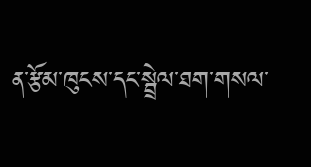ན་རྩོམ་ཁུངས་དང་སྦྲེལ་ཐག་གསལ་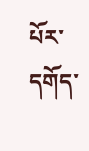པོར་དགོད་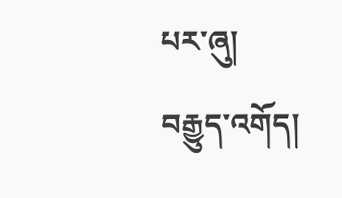པར་ཞུ།
བརྒྱུད་འགོད།